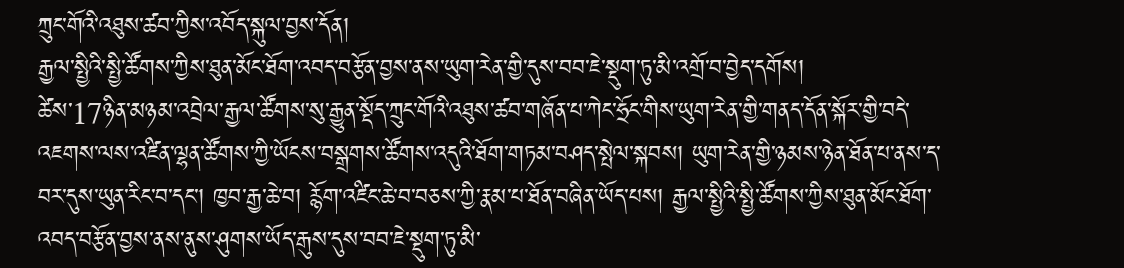ཀྲུང་གོའི་འཐུས་ཚབ་ཀྱིས་འབོད་སྐུལ་བྱས་དོན།
རྒྱལ་སྤྱིའི་སྤྱི་ཚོགས་ཀྱིས་ཐུན་མོང་ཐོག་འབད་བརྩོན་བྱས་ནས་ཡུག་རེན་གྱི་དུས་བབ་ཇེ་སྡུག་ཏུ་མི་འགྲོ་བ་བྱེད་དགོས།
ཚེས་17ཉིན་མཉམ་འབྲེལ་རྒྱལ་ཚོགས་སུ་རྒྱུན་སྡོད་ཀྲུང་གོའི་འཐུས་ཚབ་གཞོན་པ་ཀེང་ཧྲོང་གིས་ཡུག་རེན་གྱི་གནད་དོན་སྐོར་གྱི་བདེ་འཇགས་ལས་འཛིན་ལྷན་ཚོགས་ཀྱི་ཡོངས་བསྒྲགས་ཚོགས་འདུའི་ཐོག་གཏམ་བཤད་སྤེལ་སྐབས། ཡུག་རེན་གྱི་ཉམས་ཉེན་ཐོན་པ་ནས་ད་བར་དུས་ཡུན་རིང་བ་དང་། ཁྱབ་རྒྱ་ཆེ་བ། རྙོག་འཛིང་ཆེ་བ་བཅས་ཀྱི་རྣམ་པ་ཐོན་བཞིན་ཡོད་པས། རྒྱལ་སྤྱིའི་སྤྱི་ཚོགས་ཀྱིས་ཐུན་མོང་ཐོག་འབད་བརྩོན་བྱས་ནས་ནུས་ཤུགས་ཡོད་རྒུས་དུས་བབ་ཇེ་སྡུག་ཏུ་མི་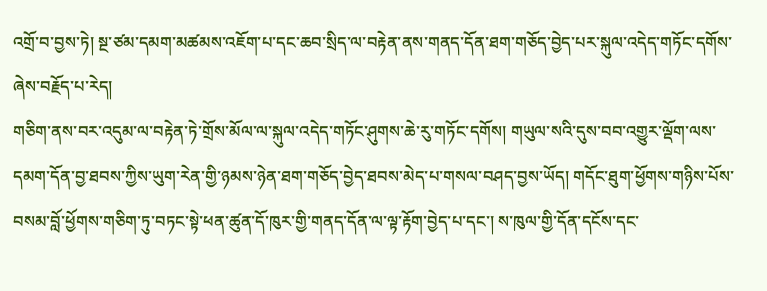འགྲོ་བ་བྱས་ཏེ། སྔ་ཙམ་དམག་མཚམས་འཇོག་པ་དང་ཆབ་སྲིད་ལ་བརྟེན་ནས་གནད་དོན་ཐག་གཅོད་བྱེད་པར་སྐུལ་འདེད་གཏོང་དགོས་ཞེས་བརྗོད་པ་རེད།
གཅིག་ནས་བར་འདུམ་ལ་བརྟེན་ཏེ་གྲོས་མོལ་ལ་སྐུལ་འདེད་གཏོང་ཤུགས་ཆེ་རུ་གཏོང་དགོས། གཡུལ་སའི་དུས་བབ་འགྱུར་ལྡོག་ལས་དམག་དོན་བྱ་ཐབས་ཀྱིས་ཡུག་རེན་གྱི་ཉམས་ཉེན་ཐག་གཅོད་བྱེད་ཐབས་མེད་པ་གསལ་བཤད་བྱས་ཡོད། གདོང་ཐུག་ཕྱོགས་གཉིས་པོས་བསམ་བློ་ཕྱོགས་གཅིག་ཏུ་བཏང་སྟེ་ཕན་ཚུན་དོ་ཁུར་གྱི་གནད་དོན་ལ་ལྟ་རྟོག་བྱེད་པ་དང་། ས་ཁུལ་གྱི་དོན་དངོས་དང་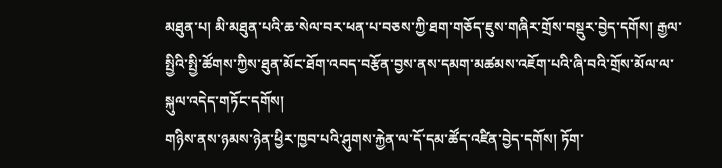མཐུན་པ། མི་མཐུན་པའི་ཆ་སེལ་བར་ཕན་པ་བཅས་ཀྱི་ཐག་གཅོད་ཇུས་གཞིར་གྲོས་བསྡུར་བྱེད་དགོས། རྒྱལ་སྤྱིའི་སྤྱི་ཚོགས་ཀྱིས་ཐུན་མོང་ཐོག་འབད་བརྩོན་བྱས་ནས་དམག་མཚམས་འཇོག་པའི་ཞི་བའི་གྲོས་མོལ་ལ་སྐུལ་འདེད་གཏོང་དགོས།
གཉིས་ནས་ཉམས་ཉེན་ཕྱིར་ཁྱབ་པའི་ཤུགས་རྐྱེན་ལ་དོ་དམ་ཚོད་འཛིན་བྱེད་དགོས། ཏོག་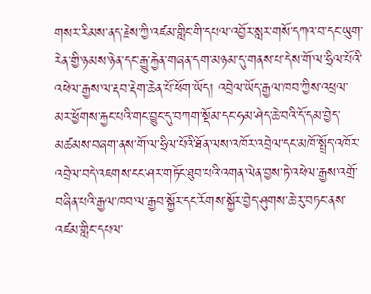གསར་རིམས་ནད་རྗེས་ཀྱི་འཛམ་གླིང་གི་དཔལ་འབྱོར་སླར་གསོ་དཀའ་བ་དང་ཡུག་རེན་གྱི་ཉམས་ཉེན་དང་རྒྱུ་རྐྱེན་གཞན་དག་མཉམ་དུ་གནས་པ་དེས་གོ་ལ་ཧྲིལ་པོའི་འཕེལ་རྒྱས་ལ་རྡབ་རྡེག་ཆེན་པོ་ཕོག་ཡོད། འབྲེལ་ཡོད་རྒྱལ་ཁབ་ཀྱིས་འཕྲལ་མར་ཕྱོགས་རྐྱང་པའི་གང་བྱུང་དུ་བཀག་སྡོམ་དང་ཧམ་ཤེད་ཆེ་བའི་དོ་དམ་བྱེད་མཚམས་བཞག་ནས་གོ་ལ་ཧྲིལ་པོའི་ཐོན་ལས་འཁོར་འབྲེལ་དང་མཁོ་སྤྲོད་འཁོར་འབྲེལ་བདེ་འཇགས་ངང་ཤར་གཏོང་ཐུབ་པའི་འགན་ལེན་བྱས་ཏེ་འཕེལ་རྒྱས་འགྲོ་བཞིན་པའི་རྒྱལ་ཁབ་ལ་རྒྱབ་སྐྱོར་དང་རོགས་སྐྱོར་བྱེད་ཤུགས་ཆེ་རུ་བཏང་ནས་འཛམ་གླིང་དཔལ་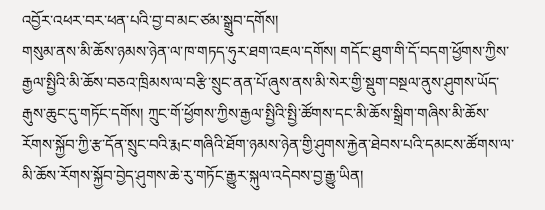འབྱོར་འཕར་བར་ཕན་པའི་བྱ་བ་མང་ཙམ་སྒྲུབ་དགོས།
གསུམ་ནས་མི་ཆོས་ཉམས་ཉེན་ལ་ཁ་གཏད་ཧུར་ཐག་འཇལ་དགོས། གདོང་ཐུག་གི་དོ་བདག་ཕྱོགས་ཀྱིས་རྒྱལ་སྤྱིའི་མི་ཆོས་བཅའ་ཁྲིམས་ལ་བརྩི་སྲུང་ནན་པོ་ཞུས་ནས་མི་སེར་གྱི་སྡུག་བསྔལ་ནུས་ཤུགས་ཡོད་རྒུས་ཆུང་དུ་གཏོང་དགོས། ཀྲུང་གོ་ཕྱོགས་ཀྱིས་རྒྱལ་སྤྱིའི་སྤྱི་ཚོགས་དང་མི་ཆོས་སྒྲིག་གཞིས་མི་ཆོས་རོགས་སྐྱོབ་ཀྱི་རྩ་དོན་སྲུང་བའི་རྨང་གཞིའི་ཐོག་ཉམས་ཉེན་གྱི་ཤུགས་རྐྱེན་ཐེབས་པའི་དམངས་ཚོགས་ལ་མི་ཆོས་རོགས་སྐྱོབ་བྱེད་ཤུགས་ཆེ་རུ་གཏོང་རྒྱུར་སྐུལ་འདེབས་བྱ་རྒྱུ་ཡིན།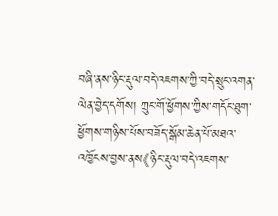བཞི་ནས་ཉིང་རྡུལ་བདེ་འཇགས་ཀྱི་བདེ་སྲུང་འགན་ལེན་བྱེད་དགོས། ཀྲུང་གོ་ཕྱོགས་ཀྱིས་གདོང་ཐུག་ཕྱོགས་གཉིས་པོས་བཟོད་སྒོམ་ཆེན་པོ་མཐའ་འཁྱོངས་བྱས་ནས《ཉིང་རྡུལ་བདེ་འཇགས་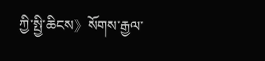ཀྱི་སྤྱི་ཆིངས》སོགས་རྒྱལ་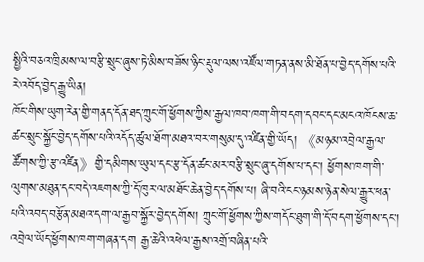སྤྱིའི་བཅའ་ཁྲིམས་ལ་བརྩི་སྲུང་ཞུས་ཏེ་མིས་བཟོས་ཉིང་རྡུལ་ལས་འཛོལ་གཏན་ནས་མི་ཐོན་པ་བྱེད་དགོས་པའི་རེ་འབོད་བྱེད་རྒྱུ་ཡིན།
ཁོང་གིས་ཡུག་རེན་གྱི་གནད་དོན་ཐད་ཀྲུང་གོ་ཕྱོགས་ཀྱིས་རྒྱལ་ཁབ་ཁག་གི་བདག་དབང་དང་མངའ་ཁོངས་ཆ་ཚང་སྲུང་སྐྱོང་བྱེད་དགོས་པའི་འདོད་ཚུལ་ཐོག་མཐའ་བར་གསུམ་དུ་འཛིན་གྱི་ཡོད། 《མཉམ་འབྲེལ་རྒྱལ་ཚོགས་ཀྱི་རྩ་འཛིན》གྱི་དམིགས་ཡུལ་དང་རྩ་དོན་ཚང་མར་བརྩི་སྲུང་ཞུ་དགོས་པ་དང་། ཕྱོགས་ཁག་གི་ལུགས་མཐུན་དང་བདེ་འཇགས་ཀྱི་དོ་ཁུར་ལ་མཐོང་ཆེན་བྱེད་དགོས་པ། ཞི་བའི་ངང་ཉམས་ཉེན་སེལ་རྒྱུར་ཕན་པའི་འབད་བརྩོན་མཐའ་དག་ལ་རྒྱབ་སྐྱོར་བྱེད་དགོས། ཀྲུང་གོ་ཕྱོགས་ཀྱིས་གདོང་ཐུག་གི་དོ་བདག་ཕྱོགས་དང་། འབྲེལ་ཡོད་ཕྱོགས་ཁག་གཞན་དག རྒྱ་ཆེའི་འཕེལ་རྒྱས་འགྲོ་བཞིན་པའི་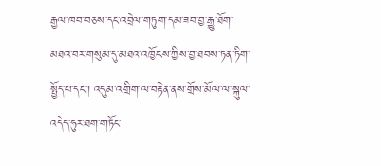རྒྱལ་ཁབ་བཅས་དང་འབྲེལ་གཏུག་དམ་ཟབ་བྱ་རྒྱུ་ཐོག་མཐའ་བར་གསུམ་དུ་མཐའ་འཁྱོངས་ཀྱིས་བྱ་ཐབས་ཏན་ཏིག་སྤྱོད་པ་དང་། འདུམ་འགྲིག་ལ་བརྟེན་ནས་གྲོས་མོལ་ལ་སྐུལ་འདེད་ཧུར་ཐག་གཏོང་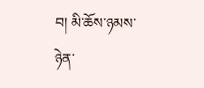བ། མི་ཆོས་ཉམས་ཉེན་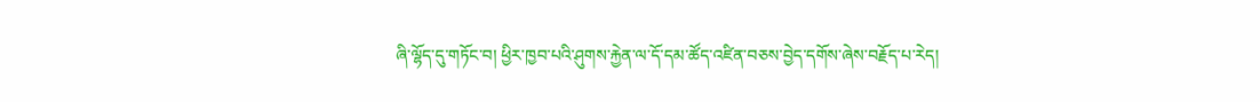ཞི་ལྷོད་དུ་གཏོང་བ། ཕྱིར་ཁྱབ་པའི་ཤུགས་རྐྱེན་ལ་དོ་དམ་ཚོད་འཛིན་བཅས་བྱེད་དགོས་ཞེས་བརྗོད་པ་རེད།